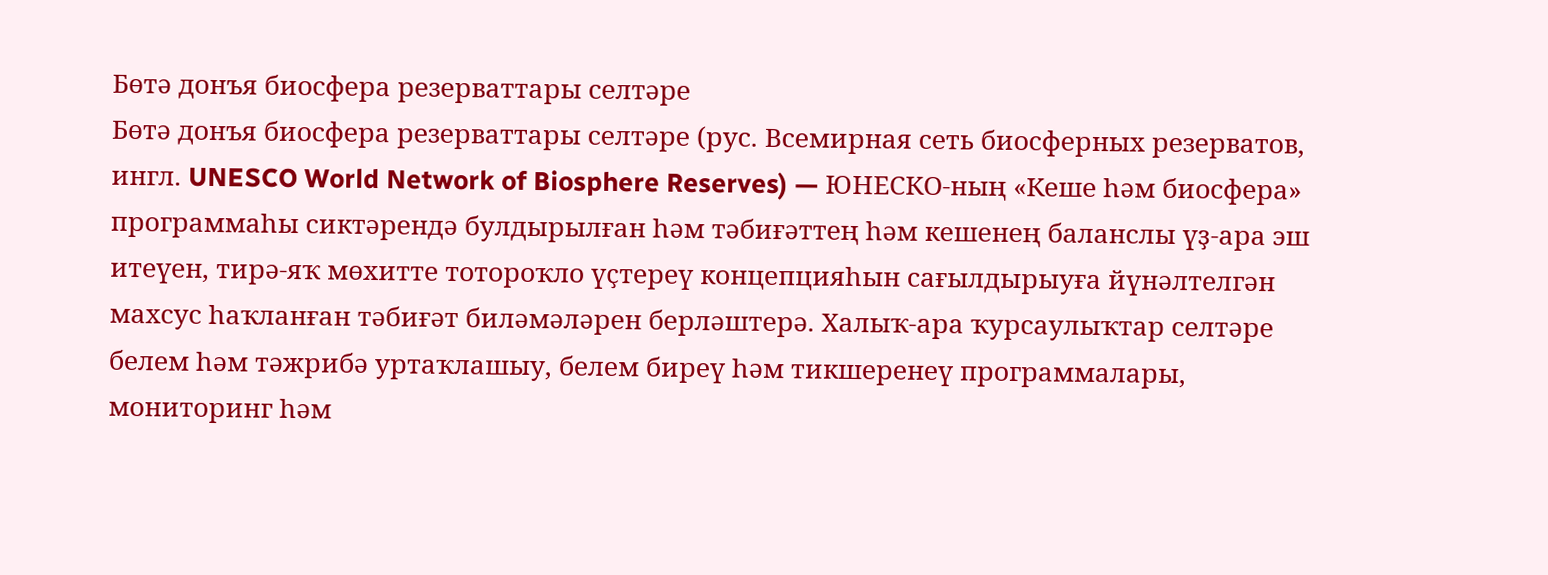Бөтә донъя биосфера резерваттары селтәре
Бөтә донъя биосфера резерваттары селтәре (рус. Всемирная сеть биосферных резерватов, ингл. UNESCO World Network of Biosphere Reserves) — ЮНЕСКО-ның «Кеше һәм биосфера» программаһы сиктәрендә булдырылған һәм тәбиғәттең һәм кешенең баланслы үҙ-ара эш итеүен, тирә-яҡ мөхитте тотороҡло үҫтереү концепцияһын сағылдырыуға йүнәлтелгән махсус һаҡланған тәбиғәт биләмәләрен берләштерә. Халыҡ-ара ҡурсаулыҡтар селтәре белем һәм тәжрибә уртаҡлашыу, белем биреү һәм тикшеренеү программалары, мониторинг һәм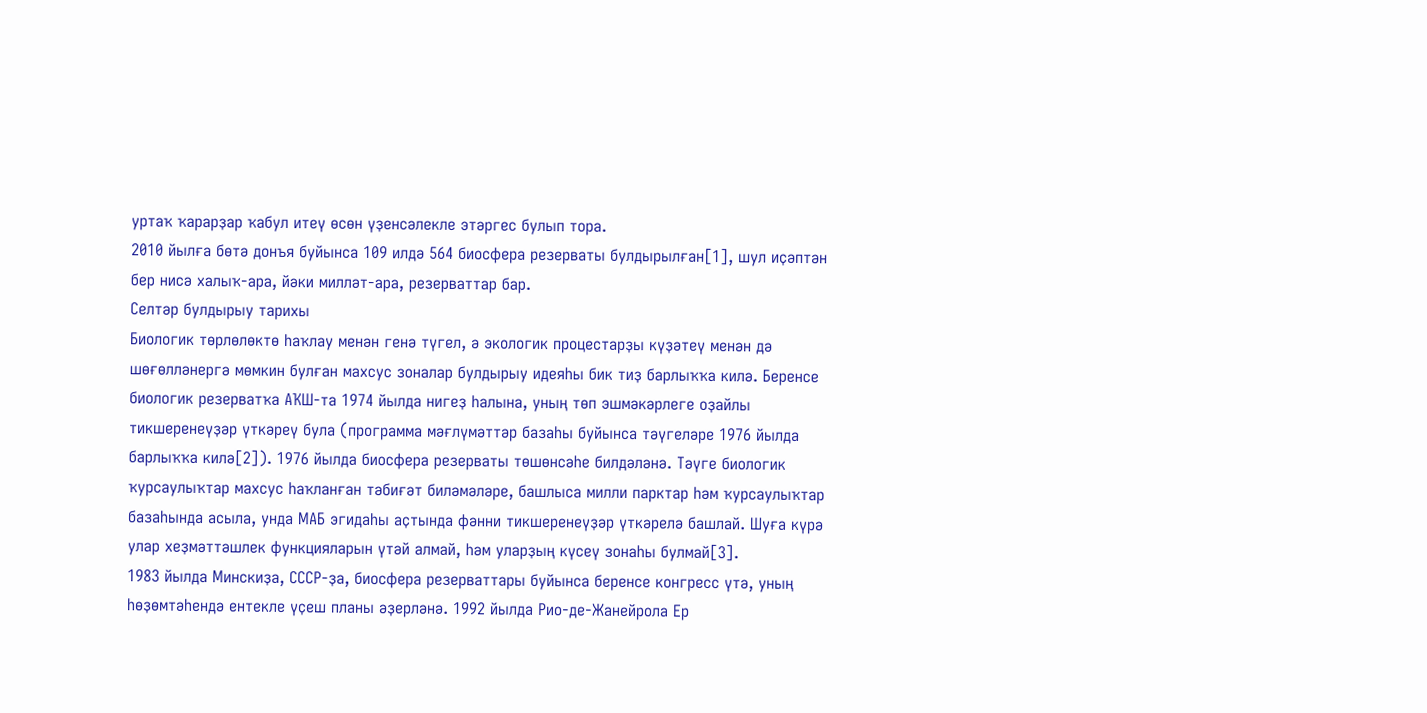уртаҡ ҡарарҙар ҡабул итеү өсөн үҙенсәлекле этәргес булып тора.
2010 йылға бөтә донъя буйынса 109 илдә 564 биосфера резерваты булдырылған[1], шул иҫәптән бер нисә халыҡ-ара, йәки милләт-ара, резерваттар бар.
Селтәр булдырыу тарихы
Биологик төрлөлөктө һаҡлау менән генә түгел, ә экологик процестарҙы күҙәтеү менән дә шөғөлләнергә мөмкин булған махсус зоналар булдырыу идеяһы бик тиҙ барлыҡҡа килә. Беренсе биологик резерватҡа АҠШ-та 1974 йылда нигеҙ һалына, уның төп эшмәкәрлеге оҙайлы тикшеренеүҙәр үткәреү була (программа мәғлүмәттәр базаһы буйынса тәүгеләре 1976 йылда барлыҡҡа килә[2]). 1976 йылда биосфера резерваты төшөнсәһе билдәләнә. Тәүге биологик ҡурсаулыҡтар махсус һаҡланған тәбиғәт биләмәләре, башлыса милли парктар һәм ҡурсаулыҡтар базаһында асыла, унда МАБ эгидаһы аҫтында фәнни тикшеренеүҙәр үткәрелә башлай. Шуға күрә улар хеҙмәттәшлек функцияларын үтәй алмай, һәм уларҙың күсеү зонаһы булмай[3].
1983 йылда Минскиҙа, СССР-ҙа, биосфера резерваттары буйынса беренсе конгресс үтә, уның һөҙөмтәһендә ентекле үҫеш планы әҙерләнә. 1992 йылда Рио-де-Жанейрола Ер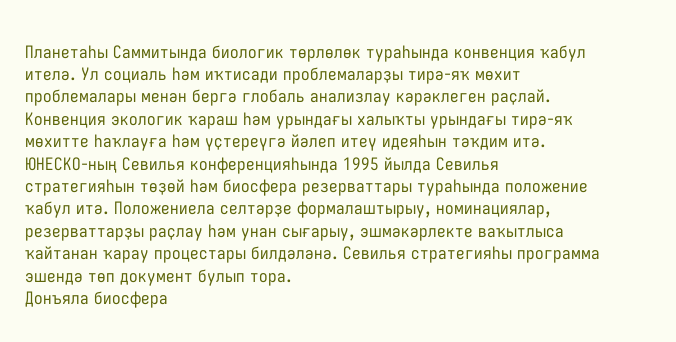Планетаһы Саммитында биологик төрлөлөк тураһында конвенция ҡабул ителә. Ул социаль һәм иҡтисади проблемаларҙы тирә-яҡ мөхит проблемалары менән бергә глобаль анализлау кәрәклеген раҫлай. Конвенция экологик ҡараш һәм урындағы халыҡты урындағы тирә-яҡ мөхитте һаҡлауға һәм үҫтереүгә йәлеп итеү идеяһын тәҡдим итә.
ЮНЕСКО-ның Севилья конференцияһында 1995 йылда Севилья стратегияһын төҙөй һәм биосфера резерваттары тураһында положение ҡабул итә. Положениела селтәрҙе формалаштырыу, номинациялар, резерваттарҙы раҫлау һәм унан сығарыу, эшмәкәрлекте ваҡытлыса ҡайтанан ҡарау процестары билдәләнә. Севилья стратегияһы программа эшендә төп документ булып тора.
Донъяла биосфера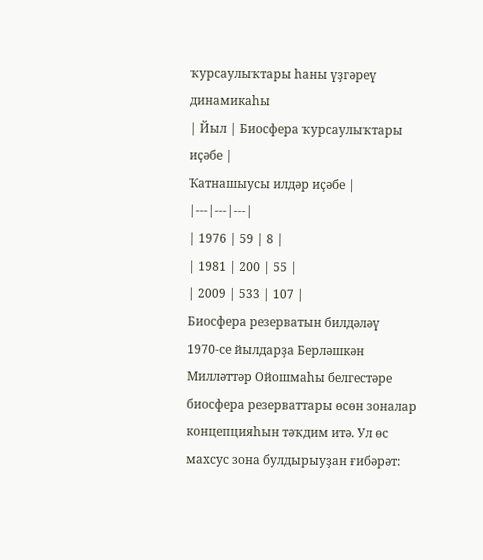ҡурсаулыҡтары һаны үҙгәреү динамикаһы
| Йыл | Биосфера ҡурсаулыҡтары иҫәбе |
Ҡатнашыусы илдәр иҫәбе |
|---|---|---|
| 1976 | 59 | 8 |
| 1981 | 200 | 55 |
| 2009 | 533 | 107 |
Биосфера резерватын билдәләү
1970-се йылдарҙа Берләшкән Милләттәр Ойошмаһы белгестәре биосфера резерваттары өсөн зоналар концепцияһын тәҡдим итә. Ул өс махсус зона булдырыуҙан ғибәрәт: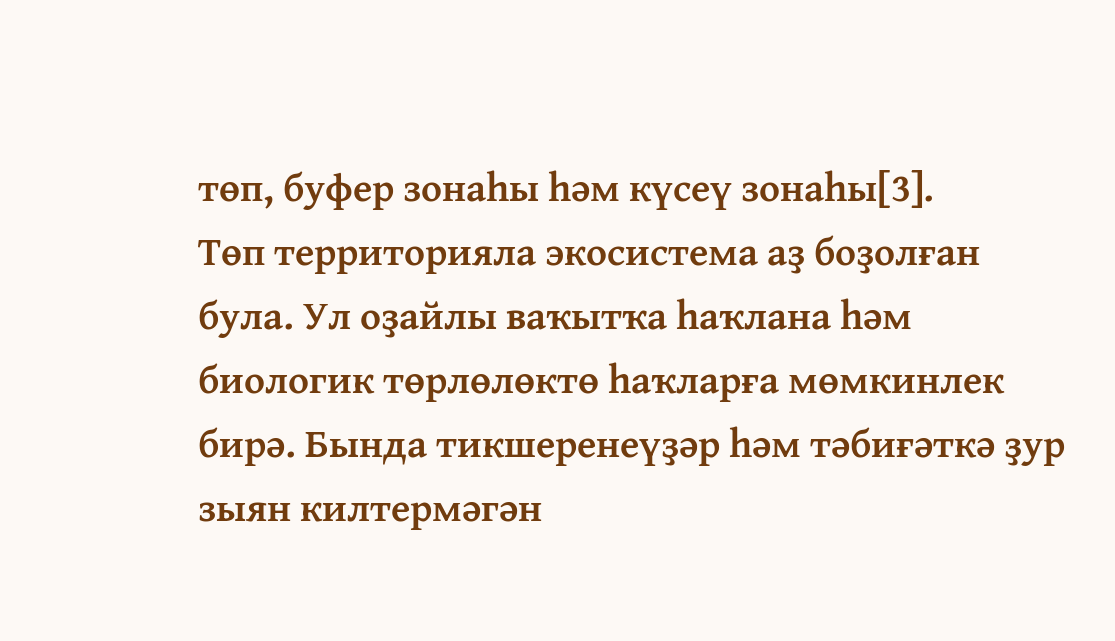төп, буфер зонаһы һәм күсеү зонаһы[3].
Төп территорияла экосистема аҙ боҙолған була. Ул оҙайлы ваҡытҡа һаҡлана һәм биологик төрлөлөктө һаҡларға мөмкинлек бирә. Бында тикшеренеүҙәр һәм тәбиғәткә ҙур зыян килтермәгән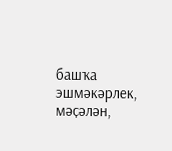башҡа эшмәкәрлек, мәҫәлән,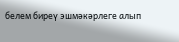белем биреү эшмәкәрлеге алып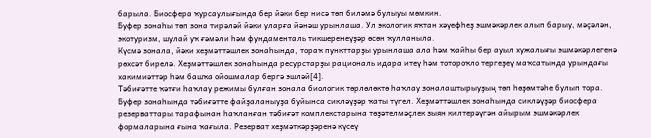барыла. Биосфера ҡурсаулығында бер йәки бер нисә төп биләмә булыуы мөмкин.
Буфер зонаһы төп зона тирәләй йәки уларға йәнәш урынлаша. Ул экологик яҡтан хәүефһеҙ эшмәкәрлек алып барыу, мәҫәлән, экотуризм, шулай уҡ ғәмәли һәм фундаменталь тикшеренеүҙәр өсөн ҡулланыла.
Күсмә зонала, йәки хеҙмәттәшлек зонаһында, тораҡ пункттарҙы урынлаша ала һәм ҡайһы бер ауыл хужалығы эшмәкәрлегенә рөхсәт бирелә. Хеҙмәттәшлек зонаһында ресурстарҙы рациональ идара итеү һәм тотороҡло тергеҙеү маҡсатында урындағы хакимиәттәр һәм башҡа ойошмалар бергә эшләй[4].
Тәбиғәтте ҡәтғи һаҡлау режимы булған зонала биологик төрлөлөктө һаҡлау зоналаштырыуҙың төп һөҙөмтәһе булып тора. Буфер зонаһында тәбиғәтте файҙаланыуҙа буйынса сикләүҙәр ҡаты түгел. Хеҙмәттәшлек зонаһында сикләүҙәр биосфера резерваттары тарафынан һаҡланған тәбиғәт комплекстарына төҙәтелмәҫлек зыян килтерәүгән айырым эшмәкәрлек формаларына ғына ҡағыла. Резерват хеҙмәткәрҙәренә күсеү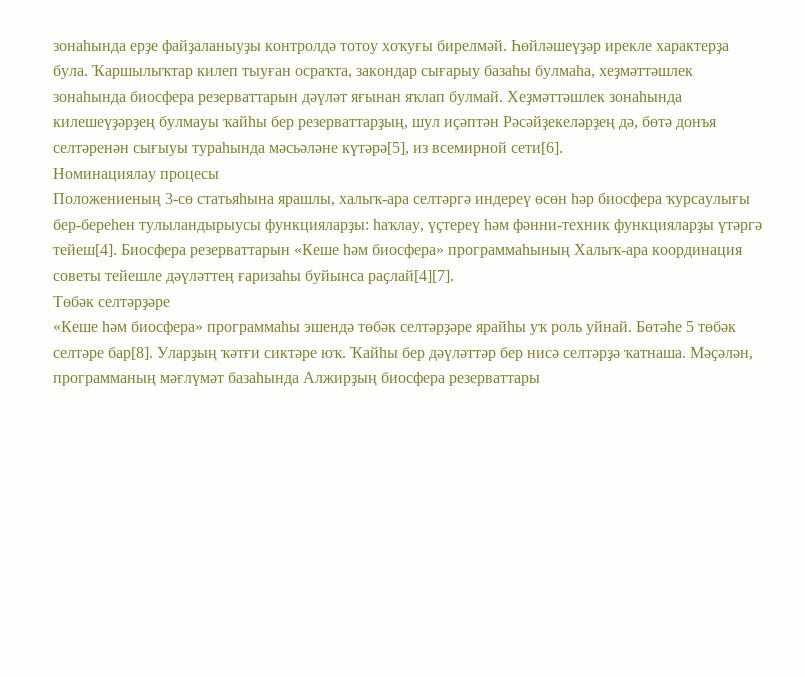зонаһында ерҙе файҙаланыуҙы контролдә тотоу хоҡуғы бирелмәй. Һөйләшеүҙәр ирекле характерҙа була. Ҡаршылыҡтар килеп тыуған осраҡта, закондар сығарыу базаһы булмаһа, хеҙмәттәшлек зонаһында биосфера резерваттарын дәүләт яғынан яҡлап булмай. Хеҙмәттәшлек зонаһында килешеүҙәрҙең булмауы ҡайһы бер резерваттарҙың, шул иҫәптән Рәсәйҙекеләрҙең дә, бөтә донъя селтәренән сығыуы тураһында мәсьәләне күтәрә[5], из всемирной сети[6].
Номинациялау процесы
Положениеның 3-сө статьяһына ярашлы, халыҡ-ара селтәргә индереү өсөн һәр биосфера ҡурсаулығы бер-береһен тулыландырыусы функцияларҙы: һаҡлау, үҫтереү һәм фәнни-техник функцияларҙы үтәргә тейеш[4]. Биосфера резерваттарын «Кеше һәм биосфера» программаһының Халыҡ-ара координация советы тейешле дәүләттең ғаризаһы буйынса раҫлай[4][7].
Төбәк селтәрҙәре
«Кеше һәм биосфера» программаһы эшендә төбәк селтәрҙәре ярайһы уҡ роль уйнай. Бөтәһе 5 төбәк селтәре бар[8]. Уларҙың ҡәтғи сиктәре юҡ. Ҡайһы бер дәүләттәр бер нисә селтәрҙә ҡатнаша. Мәҫәлән, программаның мәғлүмәт базаһында Алжирҙың биосфера резерваттары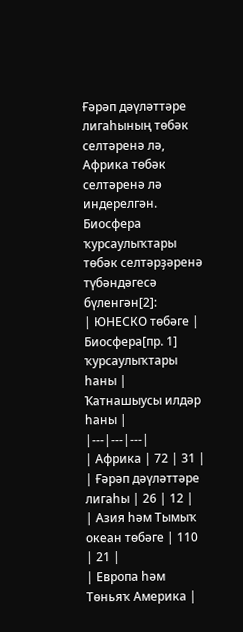Ғәрәп дәүләттәре лигаһының төбәк селтәренә лә, Африка төбәк селтәренә лә индерелгән. Биосфера ҡурсаулыҡтары төбәк селтәрҙәренә түбәндәгесә бүленгән[2]:
| ЮНЕСКО төбәге | Биосфера[пр. 1] ҡурсаулыҡтары һаны |
Ҡатнашыусы илдәр һаны |
|---|---|---|
| Африка | 72 | 31 |
| Ғәрәп дәүләттәре лигаһы | 26 | 12 |
| Азия һәм Тымыҡ океан төбәге | 110 | 21 |
| Европа һәм Төньяҡ Америка |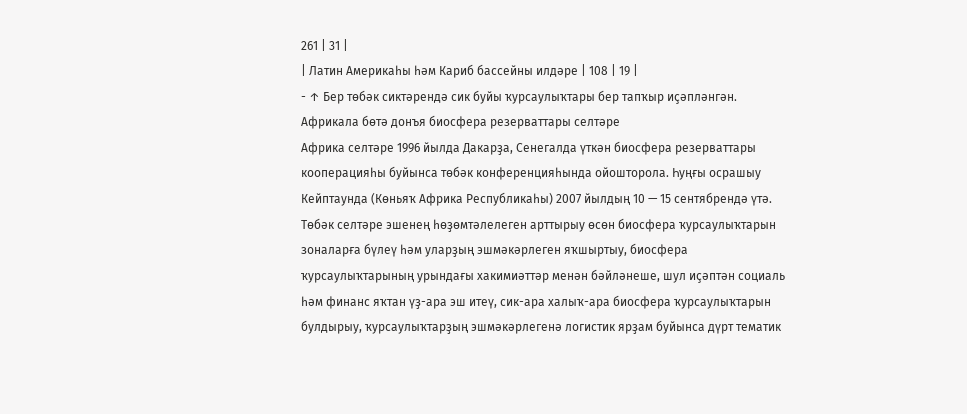261 | 31 |
| Латин Америкаһы һәм Кариб бассейны илдәре | 108 | 19 |
- ↑ Бер төбәк сиктәрендә сик буйы ҡурсаулыҡтары бер тапҡыр иҫәпләнгән.
Африкала бөтә донъя биосфера резерваттары селтәре
Африка селтәре 1996 йылда Дакарҙа, Сенегалда үткән биосфера резерваттары кооперацияһы буйынса төбәк конференцияһында ойошторола. Һуңғы осрашыу Кейптаунда (Көньяҡ Африка Республикаһы) 2007 йылдың 10 — 15 сентябрендә үтә. Төбәк селтәре эшенең һөҙөмтәлелеген арттырыу өсөн биосфера ҡурсаулыҡтарын зоналарға бүлеү һәм уларҙың эшмәкәрлеген яҡшыртыу, биосфера ҡурсаулыҡтарының урындағы хакимиәттәр менән бәйләнеше, шул иҫәптән социаль һәм финанс яҡтан үҙ-ара эш итеү, сик-ара халыҡ-ара биосфера ҡурсаулыҡтарын булдырыу, ҡурсаулыҡтарҙың эшмәкәрлегенә логистик ярҙам буйынса дүрт тематик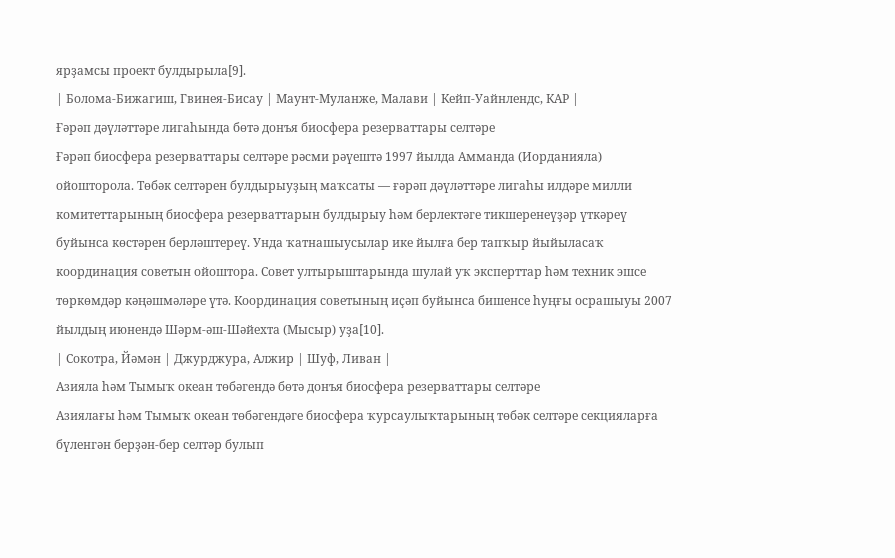ярҙамсы проект булдырыла[9].
| Болома-Бижагиш, Гвинея-Бисау | Маунт-Муланже, Малави | Кейп-Уайнлендс, КАР |
Ғәрәп дәүләттәре лигаһында бөтә донъя биосфера резерваттары селтәре
Ғәрәп биосфера резерваттары селтәре рәсми рәүештә 1997 йылда Амманда (Иорданияла) ойошторола. Төбәк селтәрен булдырыуҙың маҡсаты — ғәрәп дәүләттәре лигаһы илдәре милли комитеттарының биосфера резерваттарын булдырыу һәм берлектәге тикшеренеүҙәр үткәреү буйынса көстәрен берләштереү. Унда ҡатнашыусылар ике йылға бер тапҡыр йыйыласаҡ координация советын ойоштора. Совет ултырыштарында шулай уҡ эксперттар һәм техник эшсе төркөмдәр кәңәшмәләре үтә. Координация советының иҫәп буйынса бишенсе һуңғы осрашыуы 2007 йылдың июнендә Шәрм-әш-Шәйехта (Мысыр) уҙа[10].
| Сокотра, Йәмән | Джурджура, Алжир | Шуф, Ливан |
Азияла һәм Тымыҡ океан төбәгендә бөтә донъя биосфера резерваттары селтәре
Азиялағы һәм Тымыҡ океан төбәгендәге биосфера ҡурсаулыҡтарының төбәк селтәре секцияларға бүленгән берҙән-бер селтәр булып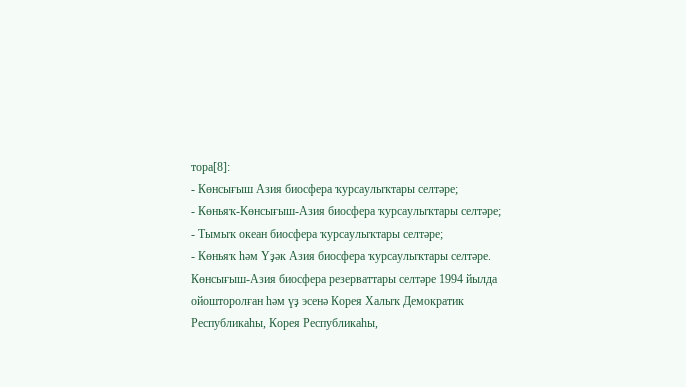тора[8]:
- Көнсығыш Азия биосфера ҡурсаулыҡтары селтәре;
- Көньяҡ-Көнсығыш-Азия биосфера ҡурсаулыҡтары селтәре;
- Тымыҡ океан биосфера ҡурсаулыҡтары селтәре;
- Көньяҡ һәм Үҙәк Азия биосфера ҡурсаулыҡтары селтәре.
Көнсығыш-Азия биосфера резерваттары селтәре 1994 йылда ойошторолған һәм үҙ эсенә Корея Халыҡ Демократик Республикаһы, Корея Республикаһы,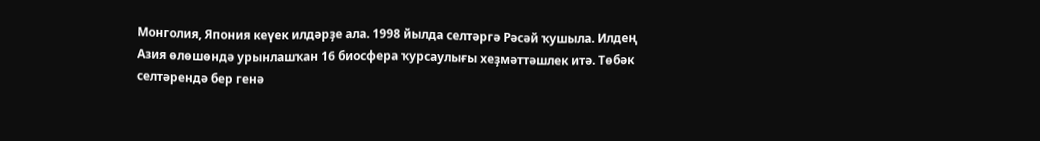Монголия, Япония кеүек илдәрҙе ала. 1998 йылда селтәргә Рәсәй ҡушыла. Илдең Азия өлөшөндә урынлашҡан 16 биосфера ҡурсаулығы хеҙмәттәшлек итә. Төбәк селтәрендә бер генә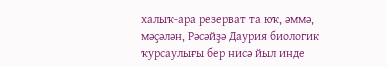халыҡ-ара резерват та юҡ, әммә, мәҫәлән, Рәсәйҙә Даурия биологик ҡурсаулығы бер нисә йыл инде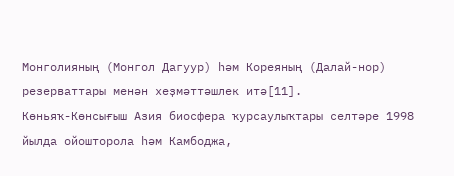Монголияның (Монгол Дагуур) һәм Кореяның (Далай-нор) резерваттары менән хеҙмәттәшлек итә[11].
Көньяҡ-Көнсығыш Азия биосфера ҡурсаулыҡтары селтәре 1998 йылда ойошторола һәм Камбоджа,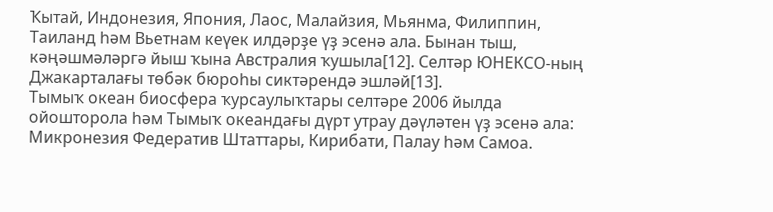Ҡытай, Индонезия, Япония, Лаос, Малайзия, Мьянма, Филиппин, Таиланд һәм Вьетнам кеүек илдәрҙе үҙ эсенә ала. Бынан тыш, кәңәшмәләргә йыш ҡына Австралия ҡушыла[12]. Селтәр ЮНЕКСО-ның Джакарталағы төбәк бюроһы сиктәрендә эшләй[13].
Тымыҡ океан биосфера ҡурсаулыҡтары селтәре 2006 йылда ойошторола һәм Тымыҡ океандағы дүрт утрау дәүләтен үҙ эсенә ала: Микронезия Федератив Штаттары, Кирибати, Палау һәм Самоа.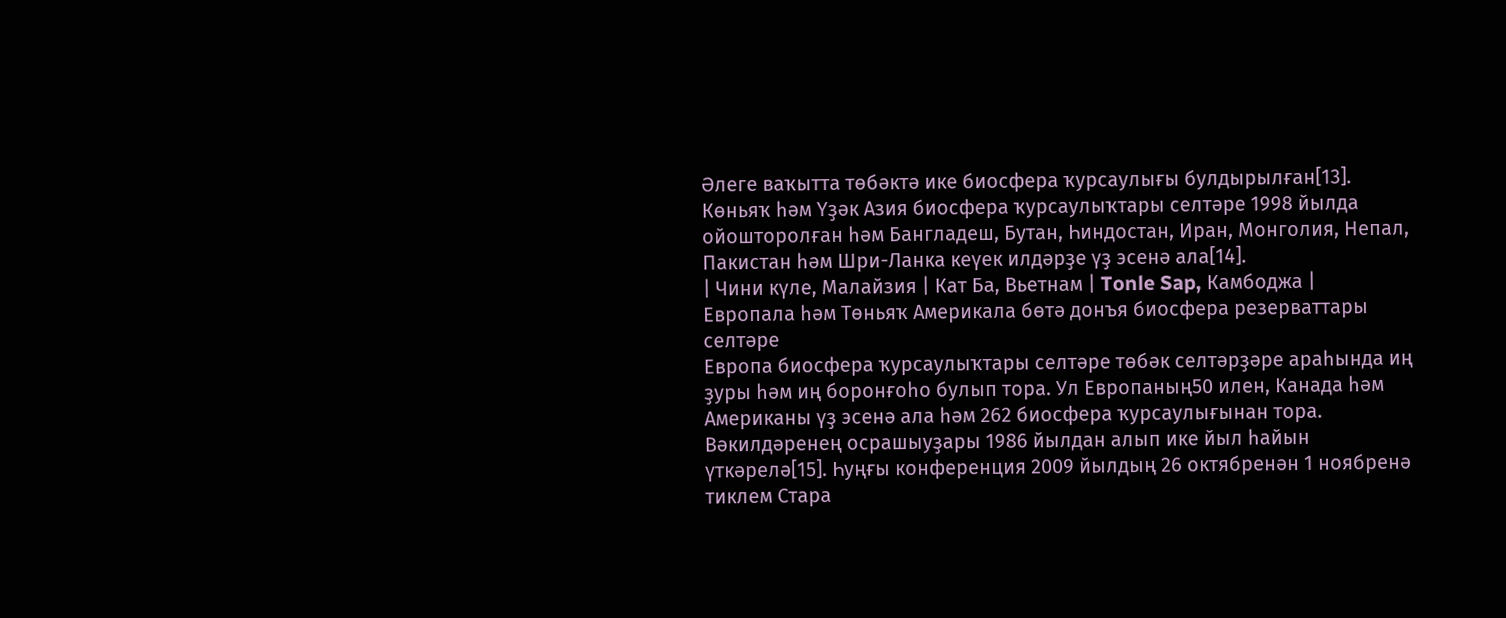Әлеге ваҡытта төбәктә ике биосфера ҡурсаулығы булдырылған[13].
Көньяҡ һәм Үҙәк Азия биосфера ҡурсаулыҡтары селтәре 1998 йылда ойошторолған һәм Бангладеш, Бутан, Һиндостан, Иран, Монголия, Непал, Пакистан һәм Шри-Ланка кеүек илдәрҙе үҙ эсенә ала[14].
| Чини күле, Малайзия | Кат Ба, Вьетнам | Tonle Sap, Камбоджа |
Европала һәм Төньяҡ Америкала бөтә донъя биосфера резерваттары селтәре
Европа биосфера ҡурсаулыҡтары селтәре төбәк селтәрҙәре араһында иң ҙуры һәм иң боронғоһо булып тора. Ул Европаның50 илен, Канада һәм Американы үҙ эсенә ала һәм 262 биосфера ҡурсаулығынан тора. Вәкилдәренең осрашыуҙары 1986 йылдан алып ике йыл һайын үткәрелә[15]. Һуңғы конференция 2009 йылдың 26 октябренән 1 ноябренә тиклем Стара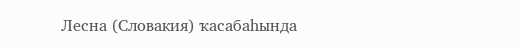Лесна (Словакия) ҡасабаһында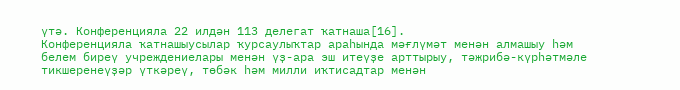үтә. Конференцияла 22 илдән 113 делегат ҡатнаша[16].
Конференцияла ҡатнашыусылар ҡурсаулыҡтар араһында мәғлүмәт менән алмашыу һәм белем биреү учреждениелары менән үҙ-ара эш итеүҙе арттырыу, тәжрибә-күрһәтмәле тикшеренеүҙәр үткәреү, төбәк һәм милли иҡтисадтар менән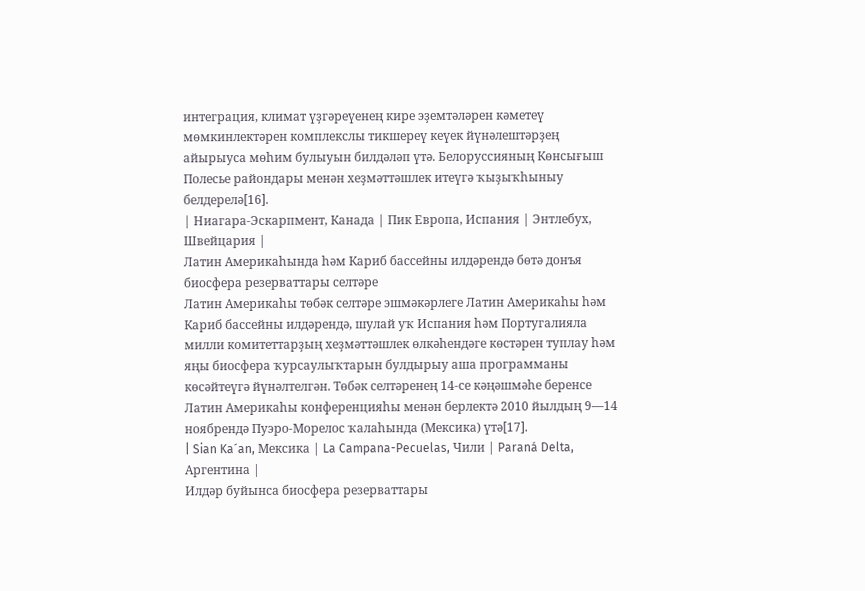интеграция, климат үҙгәреүенең кире эҙемтәләрен кәметеү мөмкинлектәрен комплекслы тикшереү кеүек йүнәлештәрҙең айырыуса мөһим булыуын билдәләп үтә. Белоруссияның Көнсығыш Полесье райондары менән хеҙмәттәшлек итеүгә ҡыҙыҡһыныу белдерелә[16].
| Ниагара-Эскарпмент, Канада | Пик Европа, Испания | Энтлебух, Швейцария |
Латин Америкаһында һәм Кариб бассейны илдәрендә бөтә донъя биосфера резерваттары селтәре
Латин Америкаһы төбәк селтәре эшмәкәрлеге Латин Америкаһы һәм Кариб бассейны илдәрендә, шулай уҡ Испания һәм Португалияла милли комитеттарҙың хеҙмәттәшлек өлкәһендәге көстәрен туплау һәм яңы биосфера ҡурсаулыҡтарын булдырыу аша программаны көсәйтеүгә йүнәлтелгән. Төбәк селтәренең 14-се кәңәшмәһе беренсе Латин Америкаһы конференцияһы менән берлектә 2010 йылдың 9—14 ноябрендә Пуэро-Морелос ҡалаһында (Мексика) үтә[17].
| Sian Ka´an, Мексика | La Campana-Pecuelas, Чили | Paraná Delta, Аргентина |
Илдәр буйынса биосфера резерваттары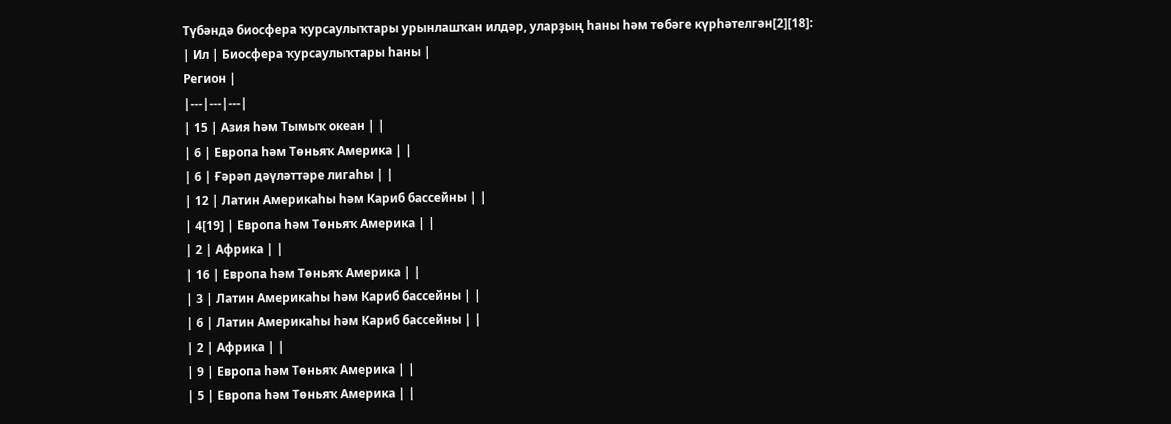Түбәндә биосфера ҡурсаулыҡтары урынлашҡан илдәр, уларҙың һаны һәм төбәге күрһәтелгән[2][18]:
| Ил | Биосфера ҡурсаулыҡтары һаны |
Регион |
|---|---|---|
| 15 | Азия һәм Тымыҡ океан | |
| 6 | Европа һәм Төньяҡ Америка | |
| 6 | Ғәрәп дәүләттәре лигаһы | |
| 12 | Латин Америкаһы һәм Кариб бассейны | |
| 4[19] | Европа һәм Төньяҡ Америка | |
| 2 | Африка | |
| 16 | Европа һәм Төньяҡ Америка | |
| 3 | Латин Америкаһы һәм Кариб бассейны | |
| 6 | Латин Америкаһы һәм Кариб бассейны | |
| 2 | Африка | |
| 9 | Европа һәм Төньяҡ Америка | |
| 5 | Европа һәм Төньяҡ Америка | |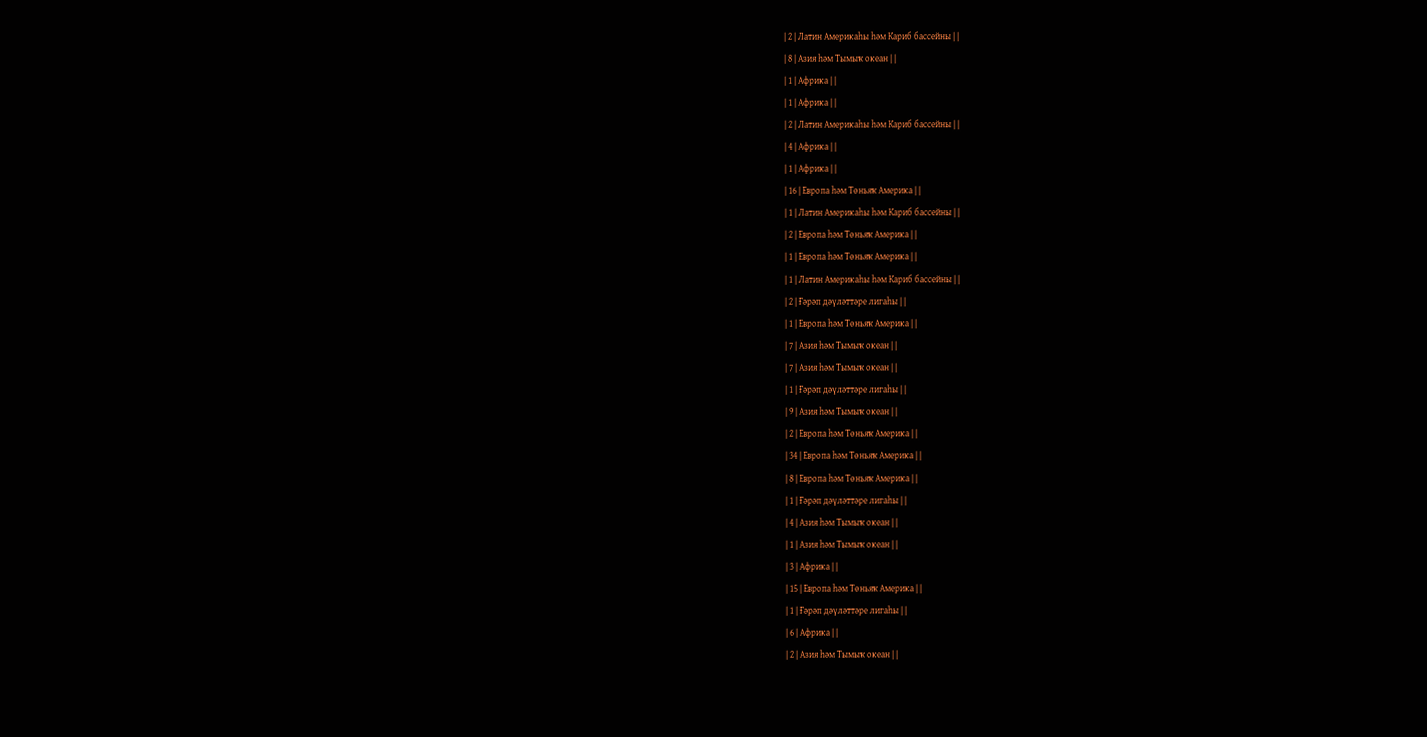| 2 | Латин Америкаһы һәм Кариб бассейны | |
| 8 | Азия һәм Тымыҡ океан | |
| 1 | Африка | |
| 1 | Африка | |
| 2 | Латин Америкаһы һәм Кариб бассейны | |
| 4 | Африка | |
| 1 | Африка | |
| 16 | Европа һәм Төньяҡ Америка | |
| 1 | Латин Америкаһы һәм Кариб бассейны | |
| 2 | Европа һәм Төньяҡ Америка | |
| 1 | Европа һәм Төньяҡ Америка | |
| 1 | Латин Америкаһы һәм Кариб бассейны | |
| 2 | Ғәрәп дәүләттәре лигаһы | |
| 1 | Европа һәм Төньяҡ Америка | |
| 7 | Азия һәм Тымыҡ океан | |
| 7 | Азия һәм Тымыҡ океан | |
| 1 | Ғәрәп дәүләттәре лигаһы | |
| 9 | Азия һәм Тымыҡ океан | |
| 2 | Европа һәм Төньяҡ Америка | |
| 34 | Европа һәм Төньяҡ Америка | |
| 8 | Европа һәм Төньяҡ Америка | |
| 1 | Ғәрәп дәүләттәре лигаһы | |
| 4 | Азия һәм Тымыҡ океан | |
| 1 | Азия һәм Тымыҡ океан | |
| 3 | Африка | |
| 15 | Европа һәм Төньяҡ Америка | |
| 1 | Ғәрәп дәүләттәре лигаһы | |
| 6 | Африка | |
| 2 | Азия һәм Тымыҡ океан | |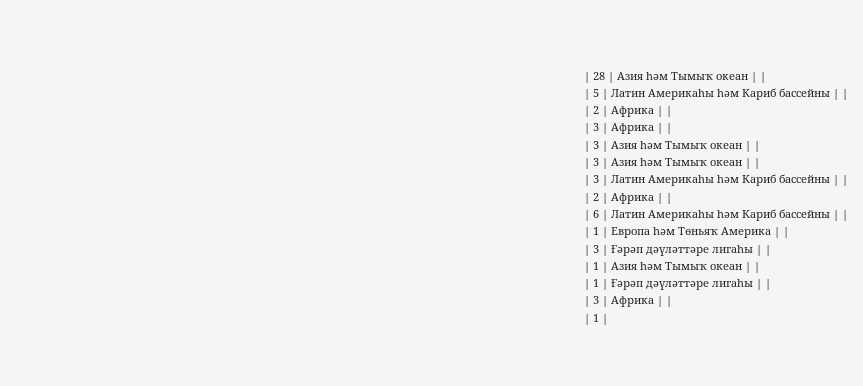| 28 | Азия һәм Тымыҡ океан | |
| 5 | Латин Америкаһы һәм Кариб бассейны | |
| 2 | Африка | |
| 3 | Африка | |
| 3 | Азия һәм Тымыҡ океан | |
| 3 | Азия һәм Тымыҡ океан | |
| 3 | Латин Америкаһы һәм Кариб бассейны | |
| 2 | Африка | |
| 6 | Латин Америкаһы һәм Кариб бассейны | |
| 1 | Европа һәм Төньяҡ Америка | |
| 3 | Ғәрәп дәүләттәре лигаһы | |
| 1 | Азия һәм Тымыҡ океан | |
| 1 | Ғәрәп дәүләттәре лигаһы | |
| 3 | Африка | |
| 1 |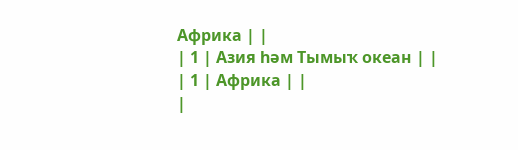Африка | |
| 1 | Азия һәм Тымыҡ океан | |
| 1 | Африка | |
|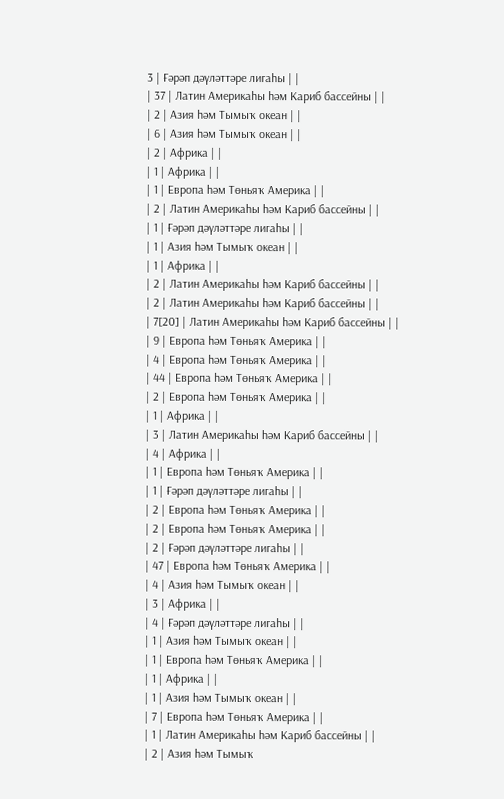3 | Ғәрәп дәүләттәре лигаһы | |
| 37 | Латин Америкаһы һәм Кариб бассейны | |
| 2 | Азия һәм Тымыҡ океан | |
| 6 | Азия һәм Тымыҡ океан | |
| 2 | Африка | |
| 1 | Африка | |
| 1 | Европа һәм Төньяҡ Америка | |
| 2 | Латин Америкаһы һәм Кариб бассейны | |
| 1 | Ғәрәп дәүләттәре лигаһы | |
| 1 | Азия һәм Тымыҡ океан | |
| 1 | Африка | |
| 2 | Латин Америкаһы һәм Кариб бассейны | |
| 2 | Латин Америкаһы һәм Кариб бассейны | |
| 7[20] | Латин Америкаһы һәм Кариб бассейны | |
| 9 | Европа һәм Төньяҡ Америка | |
| 4 | Европа һәм Төньяҡ Америка | |
| 44 | Европа һәм Төньяҡ Америка | |
| 2 | Европа һәм Төньяҡ Америка | |
| 1 | Африка | |
| 3 | Латин Америкаһы һәм Кариб бассейны | |
| 4 | Африка | |
| 1 | Европа һәм Төньяҡ Америка | |
| 1 | Ғәрәп дәүләттәре лигаһы | |
| 2 | Европа һәм Төньяҡ Америка | |
| 2 | Европа һәм Төньяҡ Америка | |
| 2 | Ғәрәп дәүләттәре лигаһы | |
| 47 | Европа һәм Төньяҡ Америка | |
| 4 | Азия һәм Тымыҡ океан | |
| 3 | Африка | |
| 4 | Ғәрәп дәүләттәре лигаһы | |
| 1 | Азия һәм Тымыҡ океан | |
| 1 | Европа һәм Төньяҡ Америка | |
| 1 | Африка | |
| 1 | Азия һәм Тымыҡ океан | |
| 7 | Европа һәм Төньяҡ Америка | |
| 1 | Латин Америкаһы һәм Кариб бассейны | |
| 2 | Азия һәм Тымыҡ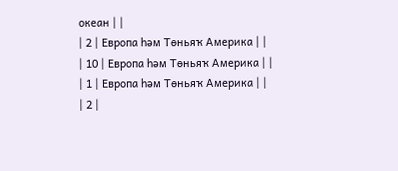океан | |
| 2 | Европа һәм Төньяҡ Америка | |
| 10 | Европа һәм Төньяҡ Америка | |
| 1 | Европа һәм Төньяҡ Америка | |
| 2 |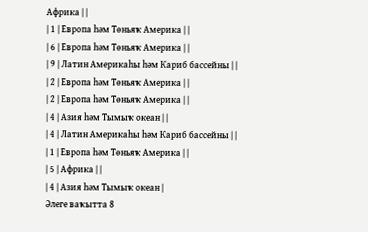Африка | |
| 1 | Европа һәм Төньяҡ Америка | |
| 6 | Европа һәм Төньяҡ Америка | |
| 9 | Латин Америкаһы һәм Кариб бассейны | |
| 2 | Европа һәм Төньяҡ Америка | |
| 2 | Европа һәм Төньяҡ Америка | |
| 4 | Азия һәм Тымыҡ океан | |
| 4 | Латин Америкаһы һәм Кариб бассейны | |
| 1 | Европа һәм Төньяҡ Америка | |
| 5 | Африка | |
| 4 | Азия һәм Тымыҡ океан |
Әлеге ваҡытта 8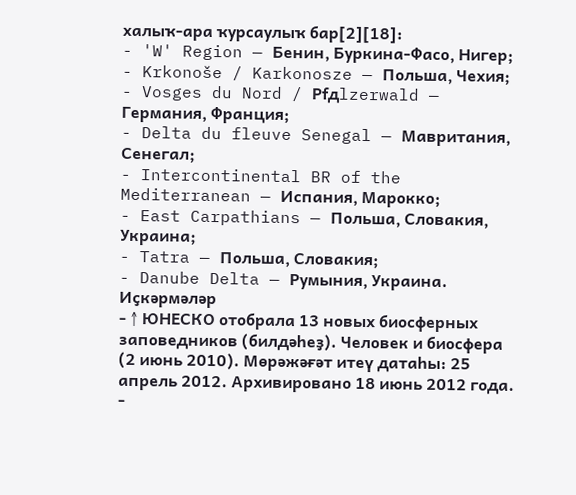халыҡ-ара ҡурсаулыҡ бар[2][18]:
- 'W' Region — Бенин, Буркина-Фасо, Нигер;
- Krkonoše / Karkonosze — Польша, Чехия;
- Vosges du Nord / Pfдlzerwald — Германия, Франция;
- Delta du fleuve Senegal — Мавритания, Сенегал;
- Intercontinental BR of the Mediterranean — Испания, Марокко;
- East Carpathians — Польша, Словакия, Украина;
- Tatra — Польша, Словакия;
- Danube Delta — Румыния, Украина.
Иҫкәрмәләр
- ↑ ЮНЕСКО отобрала 13 новых биосферных заповедников (билдәһеҙ). Человек и биосфера (2 июнь 2010). Мөрәжәғәт итеү датаһы: 25 апрель 2012. Архивировано 18 июнь 2012 года.
-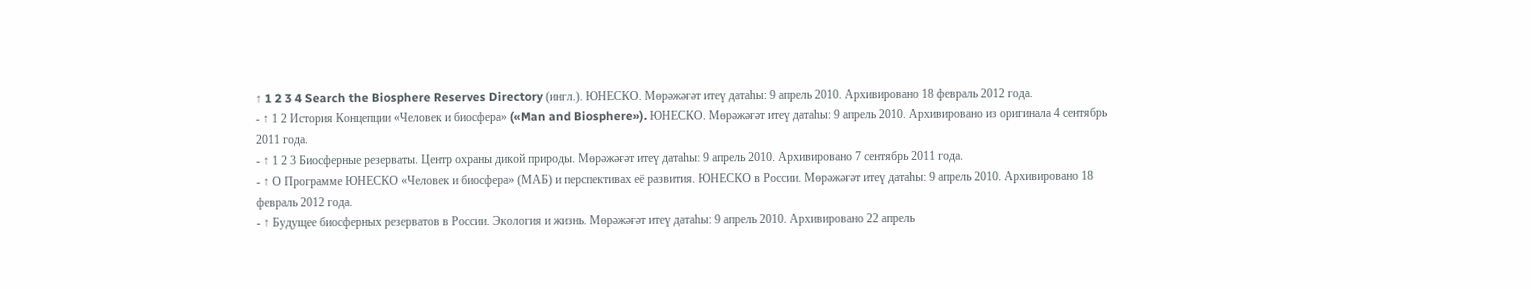↑ 1 2 3 4 Search the Biosphere Reserves Directory (ингл.). ЮНЕСКО. Мөрәжәғәт итеү датаһы: 9 апрель 2010. Архивировано 18 февраль 2012 года.
- ↑ 1 2 История Концепции «Человек и биосфера» («Man and Biosphere»). ЮНЕСКО. Мөрәжәғәт итеү датаһы: 9 апрель 2010. Архивировано из оригинала 4 сентябрь 2011 года.
- ↑ 1 2 3 Биосферные резерваты. Центр охраны дикой природы. Мөрәжәғәт итеү датаһы: 9 апрель 2010. Архивировано 7 сентябрь 2011 года.
- ↑ О Программе ЮНЕСКО «Человек и биосфера» (МАБ) и перспективах её развития. ЮНЕСКО в России. Мөрәжәғәт итеү датаһы: 9 апрель 2010. Архивировано 18 февраль 2012 года.
- ↑ Будущее биосферных резерватов в России. Экология и жизнь. Мөрәжәғәт итеү датаһы: 9 апрель 2010. Архивировано 22 апрель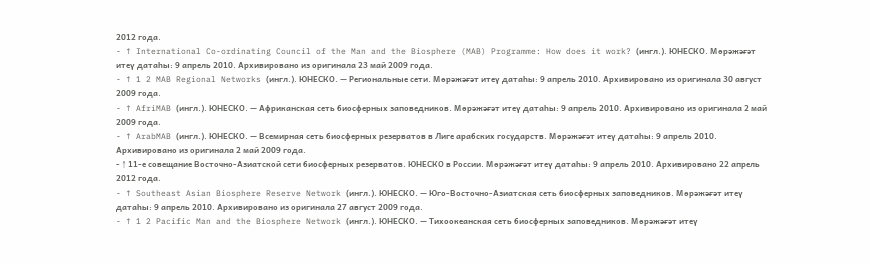2012 года.
- ↑ International Co-ordinating Council of the Man and the Biosphere (MAB) Programme: How does it work? (ингл.). ЮНЕСКО. Мөрәжәғәт итеү датаһы: 9 апрель 2010. Архивировано из оригинала 23 май 2009 года.
- ↑ 1 2 MAB Regional Networks (ингл.). ЮНЕСКО. — Региональные сети. Мөрәжәғәт итеү датаһы: 9 апрель 2010. Архивировано из оригинала 30 август 2009 года.
- ↑ AfriMAB (ингл.). ЮНЕСКО. — Африканская сеть биосферных заповедников. Мөрәжәғәт итеү датаһы: 9 апрель 2010. Архивировано из оригинала 2 май 2009 года.
- ↑ ArabMAB (ингл.). ЮНЕСКО. — Всемирная сеть биосферных резерватов в Лиге арабских государств. Мөрәжәғәт итеү датаһы: 9 апрель 2010. Архивировано из оригинала 2 май 2009 года.
- ↑ 11-е совещание Восточно-Азиатской сети биосферных резерватов. ЮНЕСКО в России. Мөрәжәғәт итеү датаһы: 9 апрель 2010. Архивировано 22 апрель 2012 года.
- ↑ Southeast Asian Biosphere Reserve Network (ингл.). ЮНЕСКО. — Юго-Восточно-Азиатская сеть биосферных заповедников. Мөрәжәғәт итеү датаһы: 9 апрель 2010. Архивировано из оригинала 27 август 2009 года.
- ↑ 1 2 Pacific Man and the Biosphere Network (ингл.). ЮНЕСКО. — Тихоокеанская сеть биосферных заповедников. Мөрәжәғәт итеү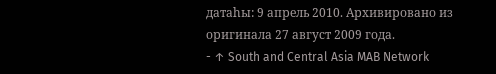датаһы: 9 апрель 2010. Архивировано из оригинала 27 август 2009 года.
- ↑ South and Central Asia MAB Network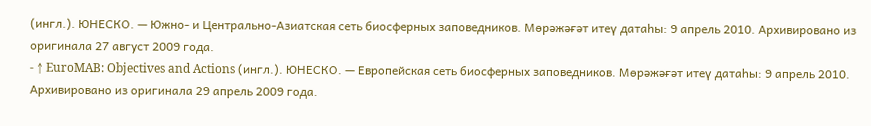(ингл.). ЮНЕСКО. — Южно- и Центрально-Азиатская сеть биосферных заповедников. Мөрәжәғәт итеү датаһы: 9 апрель 2010. Архивировано из оригинала 27 август 2009 года.
- ↑ EuroMAB: Objectives and Actions (ингл.). ЮНЕСКО. — Европейская сеть биосферных заповедников. Мөрәжәғәт итеү датаһы: 9 апрель 2010. Архивировано из оригинала 29 апрель 2009 года.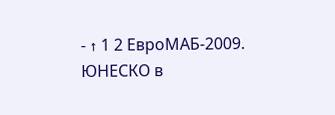- ↑ 1 2 ЕвроМАБ-2009. ЮНЕСКО в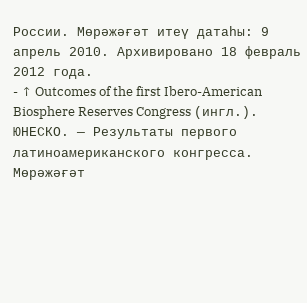России. Мөрәжәғәт итеү датаһы: 9 апрель 2010. Архивировано 18 февраль 2012 года.
- ↑ Outcomes of the first Ibero-American Biosphere Reserves Congress (ингл.). ЮНЕСКО. — Результаты первого латиноамериканского конгресса. Мөрәжәғәт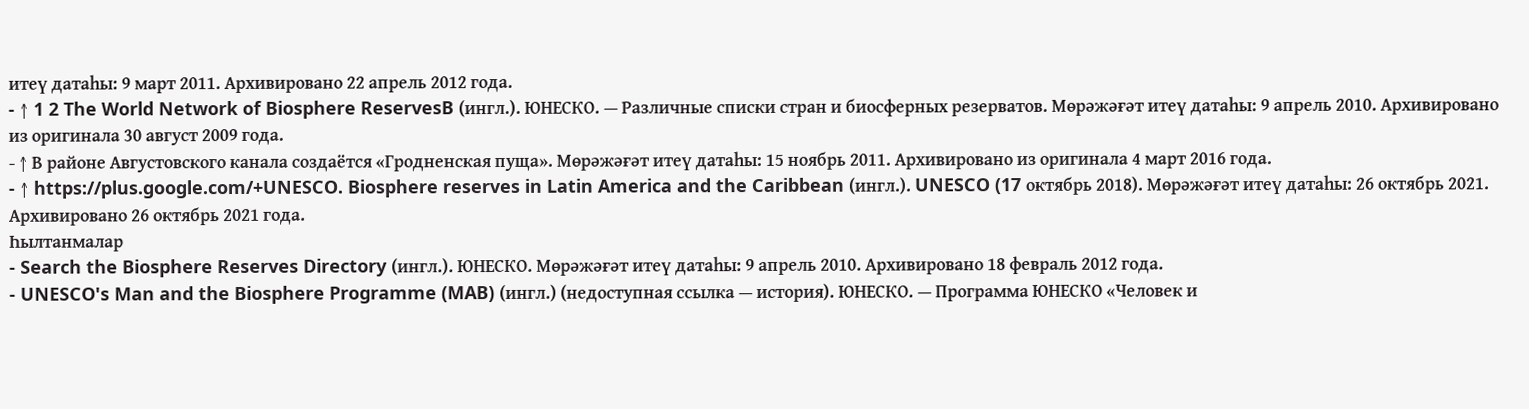итеү датаһы: 9 март 2011. Архивировано 22 апрель 2012 года.
- ↑ 1 2 The World Network of Biosphere ReservesB (ингл.). ЮНЕСКО. — Различные списки стран и биосферных резерватов. Мөрәжәғәт итеү датаһы: 9 апрель 2010. Архивировано из оригинала 30 август 2009 года.
- ↑ В районе Августовского канала создаётся «Гродненская пуща». Мөрәжәғәт итеү датаһы: 15 ноябрь 2011. Архивировано из оригинала 4 март 2016 года.
- ↑ https://plus.google.com/+UNESCO. Biosphere reserves in Latin America and the Caribbean (ингл.). UNESCO (17 октябрь 2018). Мөрәжәғәт итеү датаһы: 26 октябрь 2021. Архивировано 26 октябрь 2021 года.
Һылтанмалар
- Search the Biosphere Reserves Directory (ингл.). ЮНЕСКО. Мөрәжәғәт итеү датаһы: 9 апрель 2010. Архивировано 18 февраль 2012 года.
- UNESCO's Man and the Biosphere Programme (MAB) (ингл.) (недоступная ссылка — история). ЮНЕСКО. — Программа ЮНЕСКО «Человек и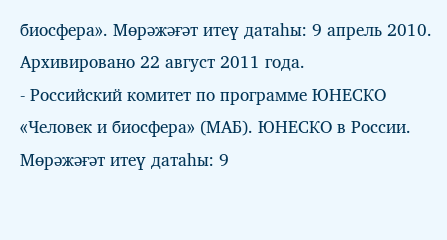биосфера». Мөрәжәғәт итеү датаһы: 9 апрель 2010. Архивировано 22 август 2011 года.
- Российский комитет по программе ЮНЕСКО «Человек и биосфера» (МАБ). ЮНЕСКО в России. Мөрәжәғәт итеү датаһы: 9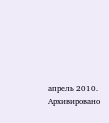апрель 2010. Архивировано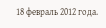18 февраль 2012 года.